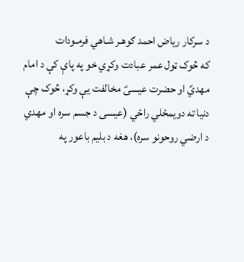د سرکار ریاض احمد ګوهـر شـاهي فرمـودات
که څوک ټول عمر عبادت وکړي خو په پاې کې د امام مهديؑ او حضرت عیسیؑ مخالفت یې وکړ، څوک چې دنیا ته دویمځلي راځي (عیسی د جسم سره او مهدي د ارضي روحونو سره)، هغه د بلیم باعور په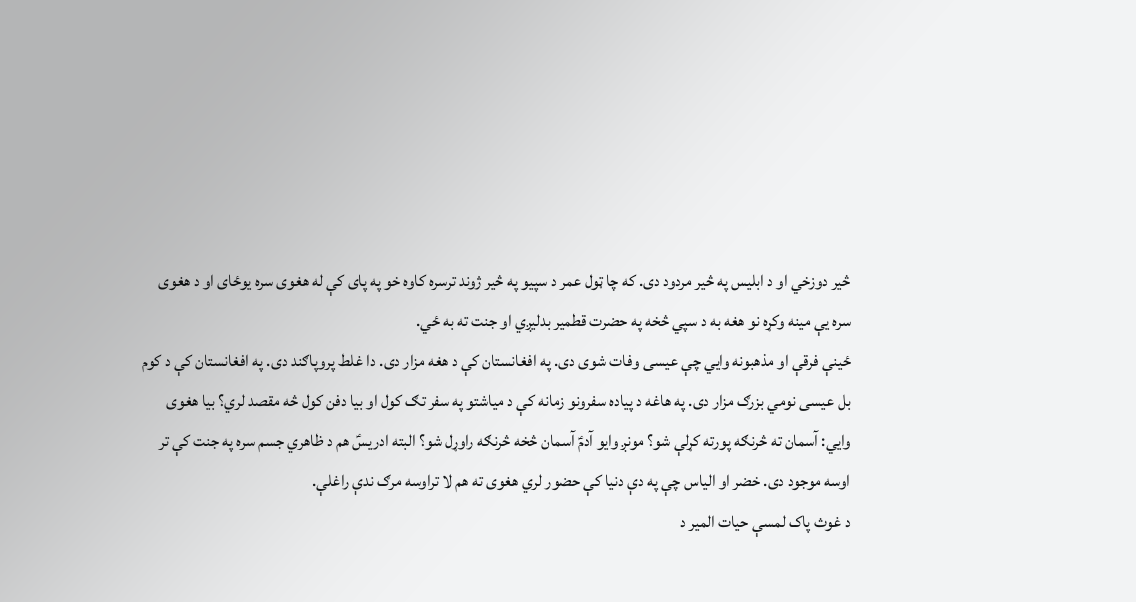څیر دوزخي او د ابلیس په څیر مردود دی. که چا ټول عمر د سپيو په څیر ژوند ترسره کاوه خو په پای کې له هغوی سره یوځای او د هغوی سره یې مینه وکړه نو هغه به د سپي څخه په حضرت قطمیر بدلیږي او جنت ته به ځي.
ځینې فرقې او مذهبونه وایي چې عیسی وفات شوی دی. په افغانستان کې د هغه مزار دی. دا غلط پروپاګند دی. په افغانستان کې د کوم بل عیسی نومي بزرګ مزار دی. په هاغه د پیاده سفرونو زمانه کې د میاشتو په سفر تګ کول او بیا دفن کول څه مقصد لري؟ بیا هغوی وایي: آسمان ته څرنګه پورته کړلې شو؟ مونږ وایو آدمؑ آسمان څخه څرنګه راوړل شو؟ البته ادریسؑ هم د ظاهري جسم سره په جنت کې تر اوسه موجود دی. خضر او الیاس چې په دې دنیا کې حضور لري هغوی ته هم لا تراوسه مرګ ندې راغلې.
د غوث پاک لمسې حیات المیر د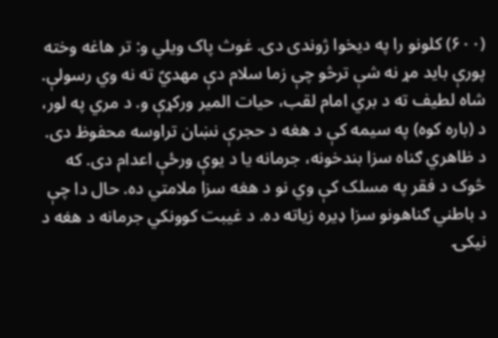(۶۰۰) کلونو را په دیخوا ژوندی دی. غوث پاک ویلي و: تر هاغه وخته پورې باید مړ نه شې ترڅو چې زما سلام دې مهديؑ ته نه وي رسولې. شاه لطیف ته د بري امام لقب، حیات المیر ورکړې و. د مري په لور، د (باره کوه) په سیمه کې د هغه د حجرې نښان تراوسه محفوظ دی.
د ظاهري ګناه سزا بندخونه، جرمانه یا د یوې ورځې اعدام دی. که څوک د فقر په مسلک کې وي نو د هغه سزا ملامتي ده. حال دا چې د باطني ګناهونو سزا ډیره زیاته ده. د غیبت کوونکي جرمانه د هغه د نیکۍ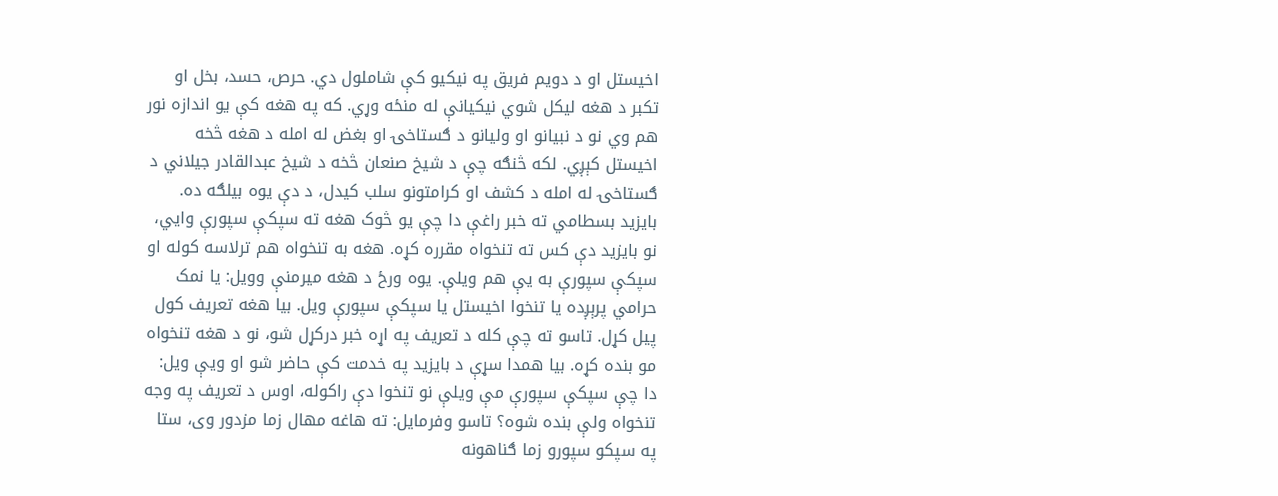اخیستل او د دویم فریق په نیکیو کې شاملول دي. حرص، حسد، بخل او تکبر د هغه لیکل شوي نیکیانې له منځه وړي. که په هغه کې یو اندازه نور هم وي نو د نبیانو او ولیانو د ګستاخۍ او بغض له امله د هغه څخه اخیستل کېږي. لکه څنګه چې د شیخ صنعان څخه د شیخ عبدالقادر جیلاني د ګستاخۍ له امله د کشف او کرامتونو سلب کیدل، د دې یوه بیلګه ده.
بایزید بسطامي ته خبر راغې دا چې یو څوک هغه ته سپکې سپورې وایي، نو بایزید دې کس ته تنخواه مقرره کړه. هغه به تنخواه هم ترلاسه کوله او سپکې سپورې به یې هم ویلې. یوه ورځ د هغه میرمنې وویل: یا نمک حرامي پرېږده یا تنخوا اخیستل یا سپکې سپورې ویل. بیا هغه تعریف کول پیل کړل. تاسو ته چې کله د تعریف په اړه خبر درکړل شو، نو د هغه تنخواه مو بنده کړه. بیا همدا سړې د بایزید په خدمت کې حاضر شو او ویې ویل: دا چې سپکې سپورې مې ویلې نو تنخوا دې راکوله، اوس د تعریف په وجه تنخواه ولې بنده شوه؟ تاسو وفرمایل: ته هاغه مهال زما مزدور وی، ستا په سپکو سپورو زما ګناهونه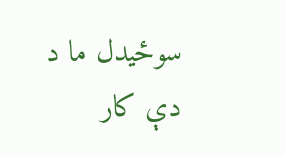سوځیدل ما د دې کار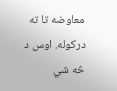معاوضه تا ته درکوله. اوس د څه شي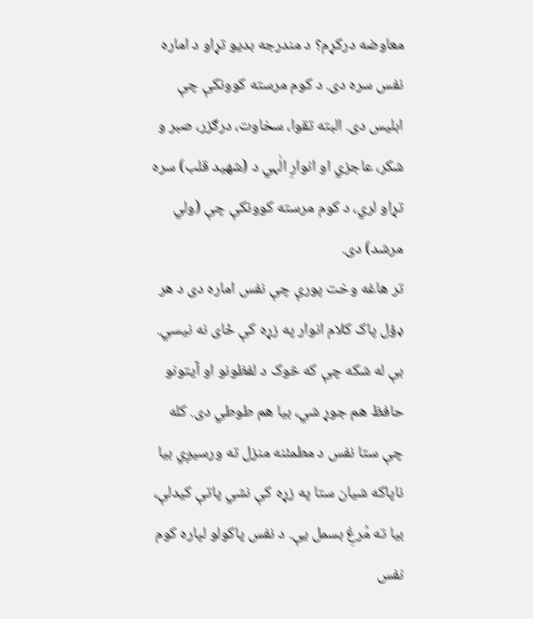معاوضه درکړم؟ د مندرجه بدیو تړاو د اماره نفس سره دی. د کوم مرسته کوونکې چې ابلیس دی. البته تقوا، سخاوت، درګزر، صبر و شکر، عاجزي او انوارِ الٰہي د (شهید قلب) سره تړاو لري، د کوم مرسته کوونکې چې (ولي مرشد) دی.
تر هاغه وخت پورې چې نفس اماره دی د هر ډؤل پاک کلام انوار په زړه کې ځای نه نیسي. بې له شکه چې که څوک د لفظونو او آیتونو حافظ هم جوړ شي، بیا هم طوطي دی. کله چې ستا نفس د مطمئنه منزل ته ورسیږي بیا ناپاکه شیان ستا په زړه کې نشي پاتې کیدلې، بیا ته مُرغِ بسمل یې. د نفس پاکولو لپاره کوم نفس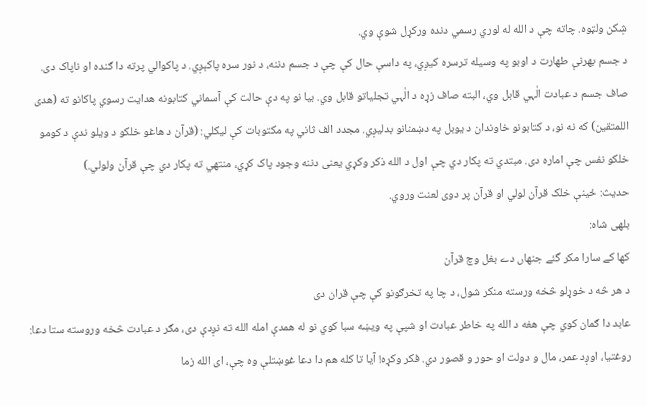شِکن ولټوه. چاته چې د الله له لوري رسمي دنده ورکړل شوې وي.
د جسم بهرنې طهارت د اوبو په وسیله ترسره کیږي، په داسې حال کې چې د جسم دننه، د نور سره پاکېږي. د پاکوالي پرته دا ګنده او ناپاک دی. صاف جسم د عبادت الٰہي قابل وي، البته صاف زړه د الٰہي تجلیاتو قابل وي. بیا نو په دې حالت کې آسماني کتابونه هدایت رسوي پاکانو ته (هدی اللمتقین) که نه نو، د کتابونو خاوندان د یوبل په دښمنانو بدلیږي. مجدد الف ثاني په مکتوبات کې لیکلي: (قرآن د هاغو خلکو د ویلو ندې د کومو خلکو نفس چې اماره دی. مبتدي ته پکار دي چې اول د الله ذکر وکړي یعنی دننه وجود پاک کړي، منتهي ته پکار دي چې قرآن ولولي.)
حدیث: ځینې خلک قرآن لولي او قرآن پر دوی لعنت وروي.
بلهی شاه:
کھا کے سارا مکر گئے جنھاں دے بغل وچ قرآن
د هر څه د خوړلو څخه ورسته منکر شول، د چا په تخرګونو کې چې قران دی
عابد دا ګمان کوي چې هغه د الله په خاطر عبادت او شپې په ویښه سبا کوي نو له همدې امله الله ته نږدې دی، مګر د عبادت څخه وروسته ستا دعا: روغتیا، اوږد عمر، مال و دولت او حور و قصور دي. فکر وکړه! آیا تا کله هم دا دعا غوښتلې وه چې، ای الله زما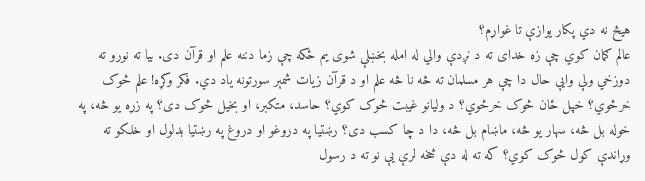هیڅ نه دي پکار یوازې تا غواړم؟
عالم ګمان کوي چې زه خدای ته د نږدې والي له امله بخښلې شوی یم ځکه چې زما دننه علم او قرآن دی. بیا ته نورو ته دوزخي ولې وایې حال دا چې هر مسلمان ته څه نا څه علم او د قرآن زیات شمېر سورتونه یاد دي. فکر وکړه! علم څوک خرڅوي؟ خپل ځان څوک خرڅوي؟ د ولیانو غیبت څوک کوي؟ حاسد، متکبر، او بخیل څوک دی؟ په زړه يو څه، په خوله بل څه، سهار یو څه، ماښام بل څه، دا د چا کسب دی؟ رښتیا په دروغو او دروغ په رښتیا بدلول او خلکو ته وړاندې کول څوک کوي؟ که ته له دې څخه لرې یې نو ته د رسول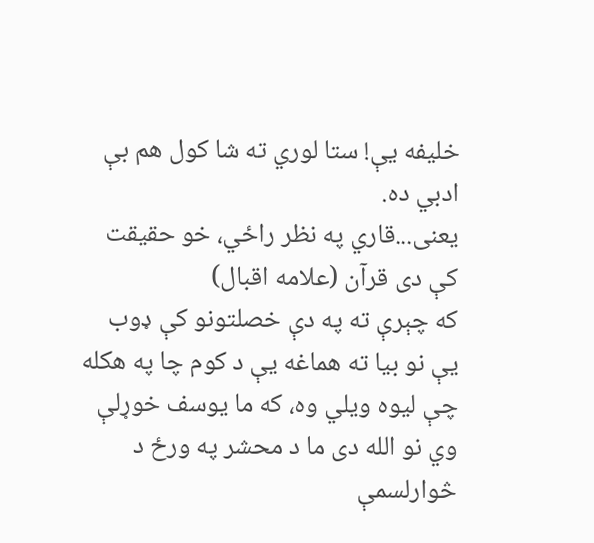خلیفه یې! ستا لوري ته شا کول هم بې ادبي ده.
یعنی...قاري په نظر راځي، خو حقیقت کې دی قرآن (علامه اقبال)
که چېرې ته په دې خصلتونو کې ډوب یې نو بیا ته هماغه یې د کوم چا په هکله چې لیوه ویلي وه، که ما یوسف خوړلې وي نو الله دی ما د محشر په ورځ د څوارلسمې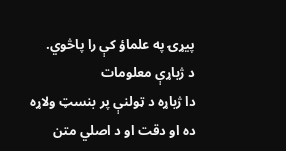پیړۍ په علماؤ کې را پاڅوي.
د ژباړې معلومات
دا ژباړه د ټولنې پر بنسټ ولاړه ده او دقت او د اصلي متن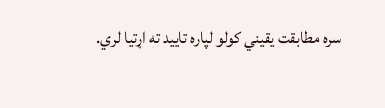سره مطابقت یقیني کولو لپاره تایید ته اړتیا لري.